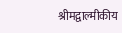श्रीमद्वाल्मीकीय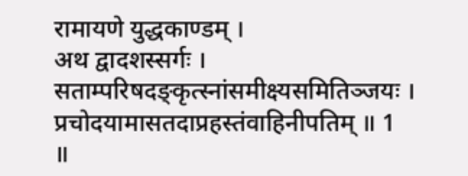रामायणे युद्धकाण्डम् ।
अथ द्वादशस्सर्गः ।
सताम्परिषदङ्कृत्स्नांसमीक्ष्यसमितिञ्जयः ।
प्रचोदयामासतदाप्रहस्तंवाहिनीपतिम् ॥ 1 ॥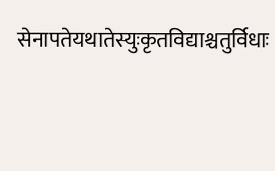सेनापतेयथातेस्युःकृतविद्याश्चतुर्विधाः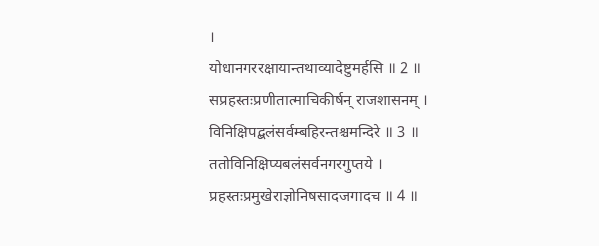।
योधानगररक्षायान्तथाव्यादेष्टुमर्हसि ॥ 2 ॥
सप्रहस्तःप्रणीतात्माचिकीर्षन् राजशासनम् ।
विनिक्षिपद्बलंसर्वम्बहिरन्तश्चमन्दिरे ॥ 3 ॥
ततोविनिक्षिप्यबलंसर्वनगरगुप्तये ।
प्रहस्तःप्रमुखेराज्ञोनिषसादजगादच ॥ 4 ॥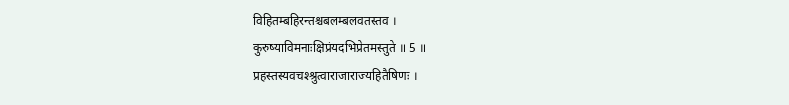विहितम्बहिरन्तश्चबलम्बलवतस्तव ।
कुरुष्याविमनाःक्षिप्रंयदभिप्रेतमस्तुते ॥ 5 ॥
प्रहस्तस्यवचश्श्रुत्वाराजाराज्यहितैषिणः ।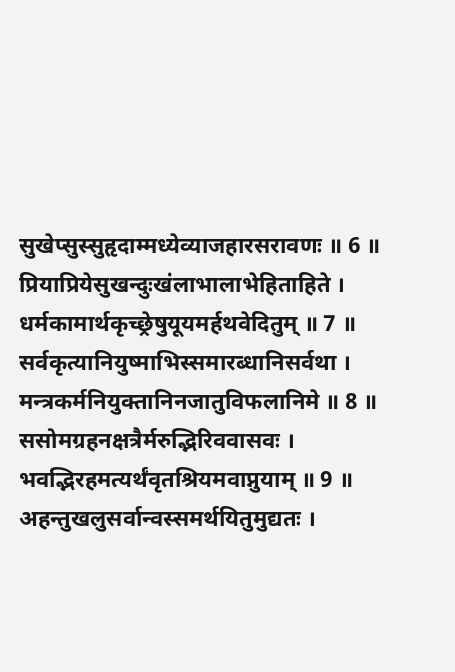सुखेप्सुस्सुहृदाम्मध्येव्याजहारसरावणः ॥ 6 ॥
प्रियाप्रियेसुखन्दुःखंलाभालाभेहिताहिते ।
धर्मकामार्थकृच्छ्रेषुयूयमर्हथवेदितुम् ॥ 7 ॥
सर्वकृत्यानियुष्माभिस्समारब्धानिसर्वथा ।
मन्त्रकर्मनियुक्तानिनजातुविफलानिमे ॥ 8 ॥
ससोमग्रहनक्षत्रैर्मरुद्भिरिववासवः ।
भवद्भिरहमत्यर्थंवृतश्रियमवाप्नुयाम् ॥ 9 ॥
अहन्तुखलुसर्वान्वस्समर्थयितुमुद्यतः ।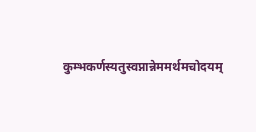कुम्भकर्णस्यतुस्वप्नान्नेममर्थमचोदयम्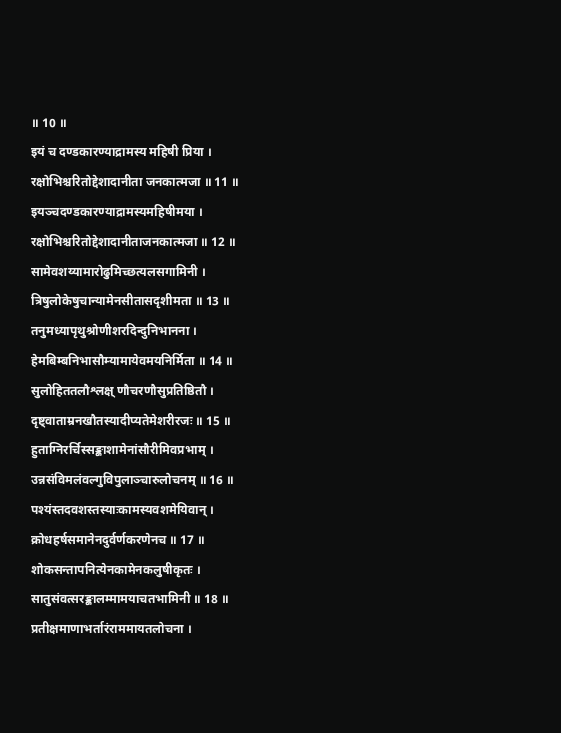॥ 10 ॥
इयं च दण्डकारण्याद्रामस्य महिषी प्रिया ।
रक्षोभिश्चरितोद्देशादानीता जनकात्मजा ॥ 11 ॥
इयञ्चदण्डकारण्याद्रामस्यमहिषीमया ।
रक्षोभिश्चरितोद्देशादानीताजनकात्मजा ॥ 12 ॥
सामेवशय्यामारोढुमिच्छत्यलसगामिनी ।
त्रिषुलोकेषुचान्यामेनसीतासदृशीमता ॥ 13 ॥
तनुमध्यापृथुश्रोणीशरदिन्दुनिभानना ।
हेमबिम्बनिभासौम्यामायेवमयनिर्मिता ॥ 14 ॥
सुलोहिततलौश्लक्ष् णौचरणौसुप्रतिष्ठितौ ।
दृष्ट्वाताम्रनखौतस्यादीप्यतेमेशरीरजः ॥ 15 ॥
हुताग्निरर्चिस्सङ्काशामेनांसौरीमिवप्रभाम् ।
उन्नसंविमलंवल्गुविपुलाञ्चारुलोचनम् ॥ 16 ॥
पश्यंस्तदवशस्तस्याःकामस्यवशमेयिवान् ।
क्रोधहर्षसमानेनदुर्वर्णकरणेनच ॥ 17 ॥
शोकसन्तापनित्येनकामेनकलुषीकृतः ।
सातुसंवत्सरङ्कालम्मामयाचतभामिनी ॥ 18 ॥
प्रतीक्षमाणाभर्तारंराममायतलोचना ।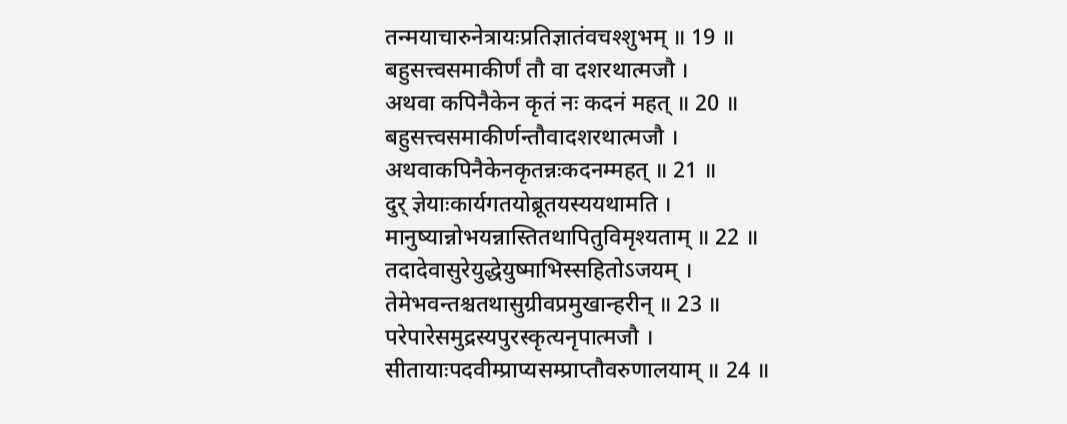तन्मयाचारुनेत्रायःप्रतिज्ञातंवचश्शुभम् ॥ 19 ॥
बहुसत्त्वसमाकीर्णं तौ वा दशरथात्मजौ ।
अथवा कपिनैकेन कृतं नः कदनं महत् ॥ 20 ॥
बहुसत्त्वसमाकीर्णन्तौवादशरथात्मजौ ।
अथवाकपिनैकेनकृतन्नःकदनम्महत् ॥ 21 ॥
दुर् ज्ञेयाःकार्यगतयोब्रूतयस्ययथामति ।
मानुष्यान्नोभयन्नास्तितथापितुविमृश्यताम् ॥ 22 ॥
तदादेवासुरेयुद्धेयुष्माभिस्सहितोऽजयम् ।
तेमेभवन्तश्चतथासुग्रीवप्रमुखान्हरीन् ॥ 23 ॥
परेपारेसमुद्रस्यपुरस्कृत्यनृपात्मजौ ।
सीतायाःपदवीम्प्राप्यसम्प्राप्तौवरुणालयाम् ॥ 24 ॥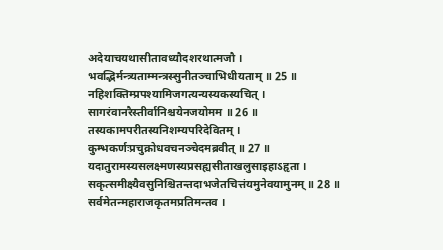अदेयाचयथासीतावध्यौदशरथात्मजौ ।
भवद्भिर्मन्त्र्यताम्मन्त्रस्सुनीतञ्चाभिधीयताम् ॥ 25 ॥
नहिशक्तिम्प्रपश्यामिजगत्यन्यस्यकस्यचित् ।
सागरंवानरैस्तीर्वानिश्चयेनजयोमम ॥ 26 ॥
तस्यकामपरीतस्यनिशम्यपरिदेवितम् ।
कुम्भकर्णःप्रचुक्रोधवचनञ्चेदमब्रवीत् ॥ 27 ॥
यदातुरामस्यसलक्ष्मणस्यप्रसह्यसीताखलुसाइहाऽहृता ।
सकृत्समीक्ष्यैवसुनिश्चितन्तदाभजेतचित्तंयमुनेवयामुनम् ॥ 28 ॥
सर्वमेतन्महाराजकृतमप्रतिमन्तव ।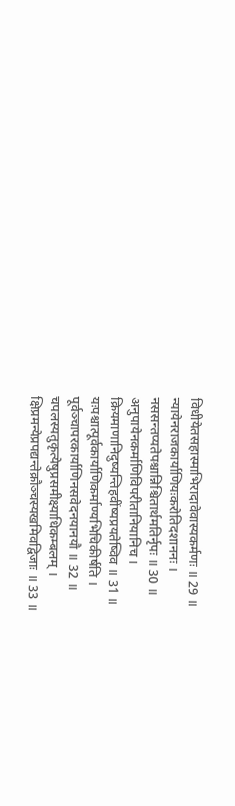विधीयेतसहास्माभिरादावेवास्यकर्मणः ॥ 29 ॥
न्यायेनराजकार्याणियःकरोतिदशाननः ।
नससन्तप्यतेपश्चान्निश्चितार्थमतिर्नृपः ॥ 30 ॥
अनुपायेनकर्माणिविपरीतानियानिच ।
क्रियमाणानिदुष्यन्तिहवींष्यप्रयतेष्विव ॥ 31 ॥
यःपश्चात्पूर्वकार्याणिकर्माण्यभिचिकीर्षति ।
पूर्वञ्चापरकार्याणिनसवेदनयानयौ ॥ 32 ॥
चपलस्यतुकृत्येषुप्रसमीक्ष्याधिकम्बलम् ।
क्षिप्रमन्येप्रपद्यन्तेक्रौञ्चस्यखमिवद्विजाः ॥ 33 ॥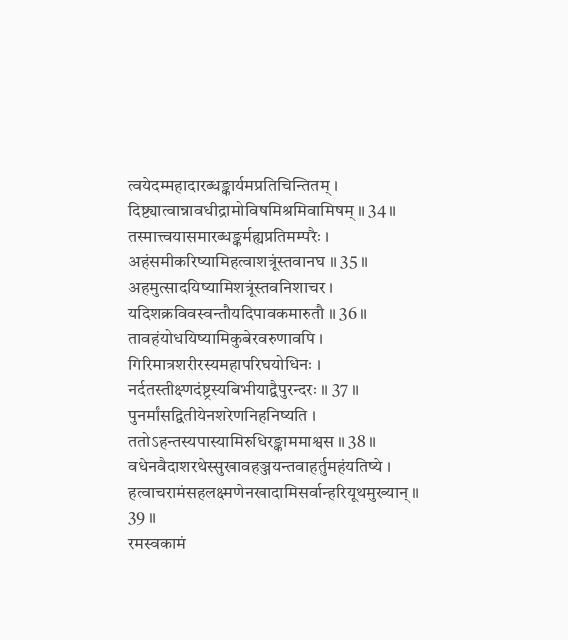त्वयेदम्महादारब्धङ्कार्यमप्रतिचिन्तितम् ।
दिष्ट्यात्वान्नावधीद्रामोविषमिश्रमिवामिषम् ॥ 34 ॥
तस्मात्त्वयासमारब्धङ्कर्मह्यप्रतिमम्परैः ।
अहंसमीकरिष्यामिहत्वाशत्रूंस्तवानघ ॥ 35 ॥
अहमुत्सादयिष्यामिशत्रूंस्तवनिशाचर ।
यदिशक्रविवस्वन्तौयदिपावकमारुतौ ॥ 36 ॥
तावहंयोधयिष्यामिकुबेरवरुणावपि ।
गिरिमात्रशरीरस्यमहापरिघयोधिनः ।
नर्दतस्तीक्ष्णदंष्ट्रस्यबिभीयाद्वैपुरन्दरः ॥ 37 ॥
पुनर्मांसद्वितीयेनशरेणनिहनिष्यति ।
ततोऽहन्तस्यपास्यामिरुधिरङ्काममाश्वस ॥ 38 ॥
वधेनवैदाशरथेस्सुखावहञ्जयन्तवाहर्तुमहंयतिष्ये ।
हत्वाचरामंसहलक्ष्मणेनखादामिसर्वान्हरियूथमुख्यान् ॥ 39 ॥
रमस्वकामं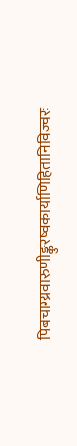पिबचाग्य्रवारुणीङ्कुरष्वकार्याणिहितानिविज्वरः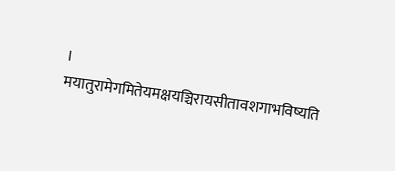।
मयातुरामेगमितेयमक्षयञ्चिरायसीतावशगाभविष्यति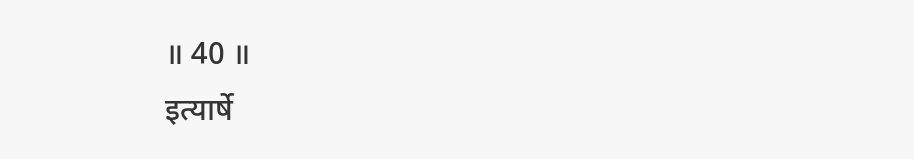॥ 40 ॥
इत्यार्षे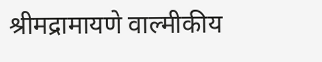श्रीमद्रामायणे वाल्मीकीय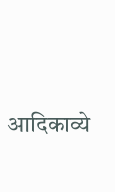आदिकाव्ये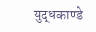युद्धकाण्डे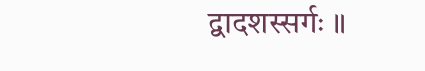द्वादशस्सर्गः ॥